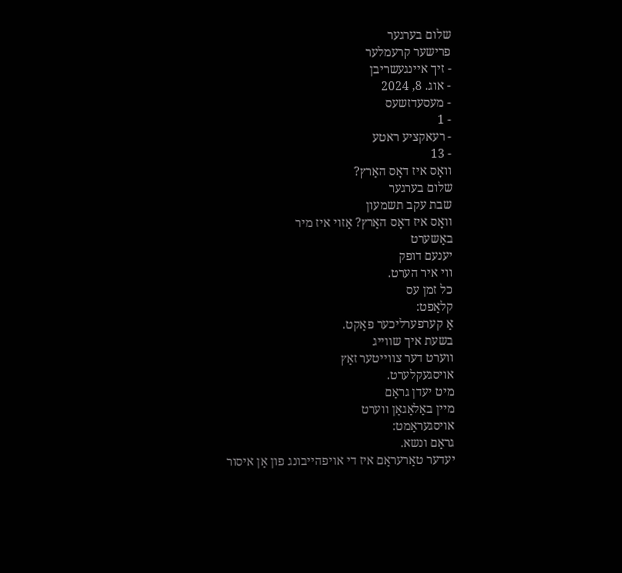שלום בערגער
פרישער קרעמלער
- זיך איינגעשריבן
- אוג. 8, 2024
- מעסעדזשעס
- 1
- רעאקציע ראטע
- 13
וואָס איז דאָס האַרץ?
שלום בערגער
שבת עקב תשמעון
וואָס איז דאָס האַרץ? אַזוי איז מיר
באַשערט
יענעם דופק
ווי איר הערט.
כל זמן עס
קלאַפט:
אַ קערפערליכער פאַקט.
בשעת איך שווייג
ווערט דער צווייטער זאַץ
אויסגעקלערט.
מיט יעדן גראַם
מיין באַלאַגאַן ווערט
אויסגעראַמט:
גראַם ונשא.
יעדער טאַרעראַם איז די אויפהייבונג פון אַן איסור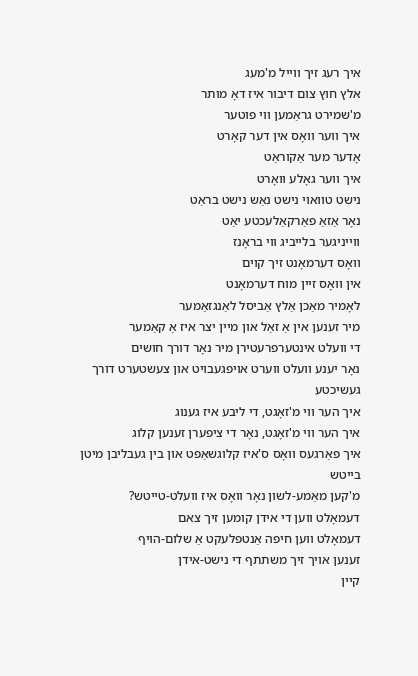איך רעג זיך ווייל מ'מעג
אלץ חוץ צום דיבור איז דאָ מותר
מ'שמירט גראַמען ווי פוטער
איך ווער וואָס אין דער קאָרט
אָדער מער אַקוראַט
איך ווער גאָלע וואָרט
נישט טוואוי נישט נאַש נישט בראַט
נאָר אַזאַ פאַרקאַלעכטע יאַט
ווייניגער בלייביג ווי בראָנז
וואָס דערמאָנט זיך קוים
אין וואָס זיין מוח דערמאָנט
לאָמיר מאַכן אַלץ אַביסל לאַנגזאַמער
מיר זענען אין אַ זאַל און מיין יצר איז אַ קאַמער
די וועלט אינטערפרעטירן מיר נאָר דורך חושים
נאָר יענע וועלט ווערט אויפגעבויט און צעשטערט דורך געשיכטע
איך הער ווי מ'זאָגט, די ליבע איז גענוג
איך הער ווי מ'זאָגט, נאָר די ציפערן זענען קלוג
איך פאַרגעס וואָס ס'איז קלוגשאַפט און בין געבליבן מיטן בייטש
מ'קען מאַמע-לשון נאָר וואָס איז וועלט-טייטש?
דעמאָלט ווען די אידן קומען זיך צאם
דעמאָלט ווען חיפה אַנטפלעקט אַ שלום-הויף
זענען אויך זיך משתתף די נישט-אידן
קיין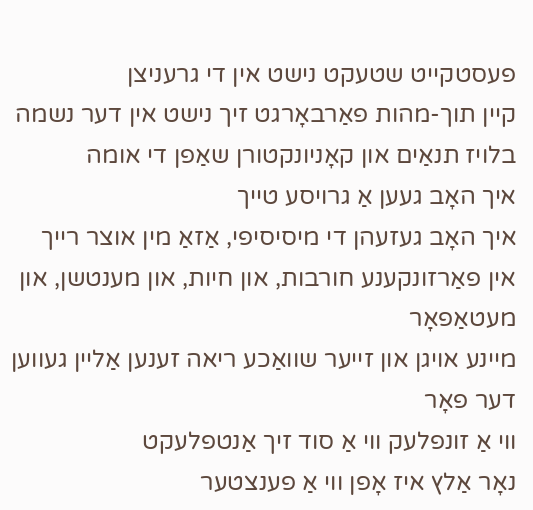פעסטקייט שטעקט נישט אין די גרעניצן
קיין תוך-מהות פאַרבאָרגט זיך נישט אין דער נשמה
בלויז תנאַים און קאָניונקטורן שאַפן די אומה
איך האָב געען אַ גרויסע טייך
איך האָב געזעהן די מיסיסיפי, אַזאַ מין אוצר רייך
אין פאַרזונקענע חורבות, און חיות, און מענטשן, און מעטאַפאָר
מיינע אויגן און זייער שוואַכע ריאה זענען אַליין געווען דער פאָר
ווי אַ זונפלעק ווי אַ סוד זיך אַנטפלעקט
נאָר אַלץ איז אָפן ווי אַ פענצטער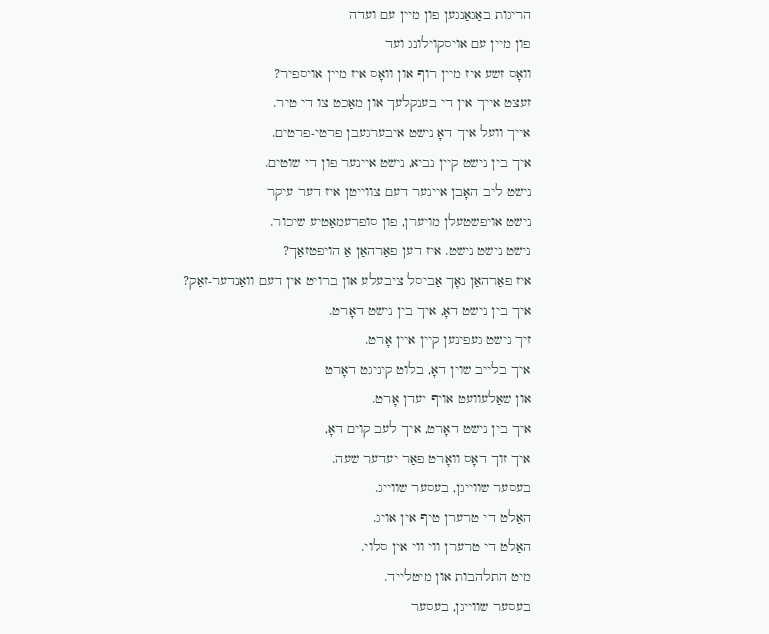הריגות באַגאַנגען פון מיין עם ועדה
פון מיין עם אויסקוילונג ועד
וואָס זשע איז מיין רוף און וואָס איז מיין אויספיר?
זעצט אייך אין די בענקלעך און מאַכט צו די טיר.
אייך וועל איך דאָ נישט איבערגעבן פרטי-פרטים.
איך בין נישט קיין נביא, נישט איינער פון די שוטים.
נישט ליב האָבן איינער דעם צווייטן איז דער עיקר
נישט אויפשטעלן מויערן, פון סופרעמאַטיע שיכור.
נישט נישט נישט. איז דען פאַרהאַן אַ הויפטזאַך?
איז פאַרהאַן נאָך אַביסל ציבעלע און ברויט אין דעם וואַנדער-זאַק?
איך בין נישט דאָ, איך בין נישט דאָרט.
זיך נישט געפינען קיין איין אָרט.
איך בלייב שוין דאָ, בלוט קיניגט דאָרט
און שאַלעוועט אויף יעדן אָרט.
איך בין נישט דאָרט, איך לעב קוים דאָ,
איך זוך דאָס וואָרט פאַר יעדער שעה.
בעסער שווייגן, בעסער שווייג.
האַלט די טרערן טיף אין אויג.
האַלט די טרערן ווי ווי אין סלוי.
מיט התלהבות און מיטלייד.
בעסער שווייגן, בעסער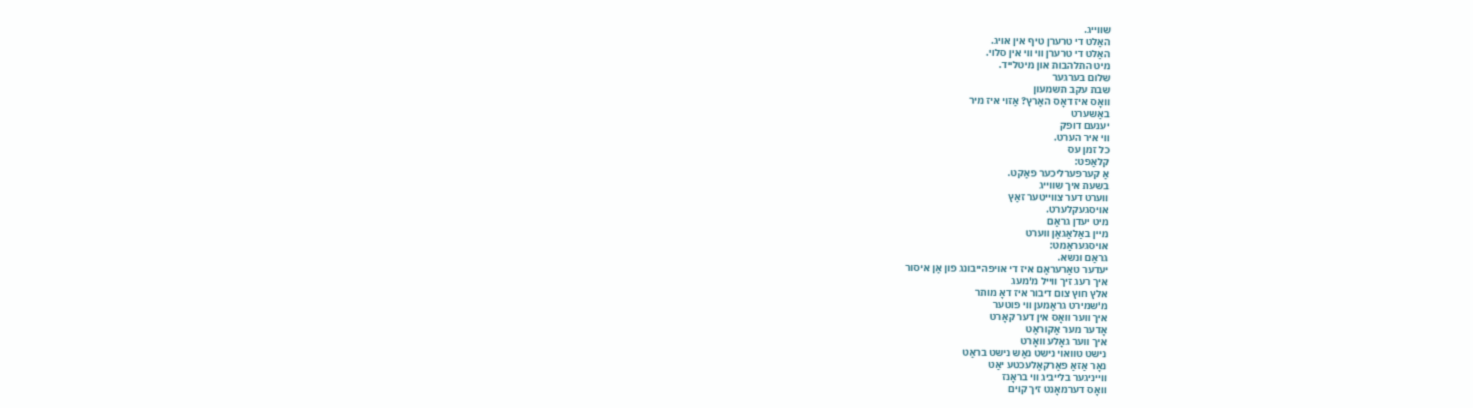שווייג.
האַלט די טרערן טיף אין אויג.
האַלט די טרערן ווי ווי אין סלוי.
מיט התלהבות און מיטלייד.
שלום בערגער
שבת עקב תשמעון
וואָס איז דאָס האַרץ? אַזוי איז מיר
באַשערט
יענעם דופק
ווי איר הערט.
כל זמן עס
קלאַפט:
אַ קערפערליכער פאַקט.
בשעת איך שווייג
ווערט דער צווייטער זאַץ
אויסגעקלערט.
מיט יעדן גראַם
מיין באַלאַגאַן ווערט
אויסגעראַמט:
גראַם ונשא.
יעדער טאַרעראַם איז די אויפהייבונג פון אַן איסור
איך רעג זיך ווייל מ'מעג
אלץ חוץ צום דיבור איז דאָ מותר
מ'שמירט גראַמען ווי פוטער
איך ווער וואָס אין דער קאָרט
אָדער מער אַקוראַט
איך ווער גאָלע וואָרט
נישט טוואוי נישט נאַש נישט בראַט
נאָר אַזאַ פאַרקאַלעכטע יאַט
ווייניגער בלייביג ווי בראָנז
וואָס דערמאָנט זיך קוים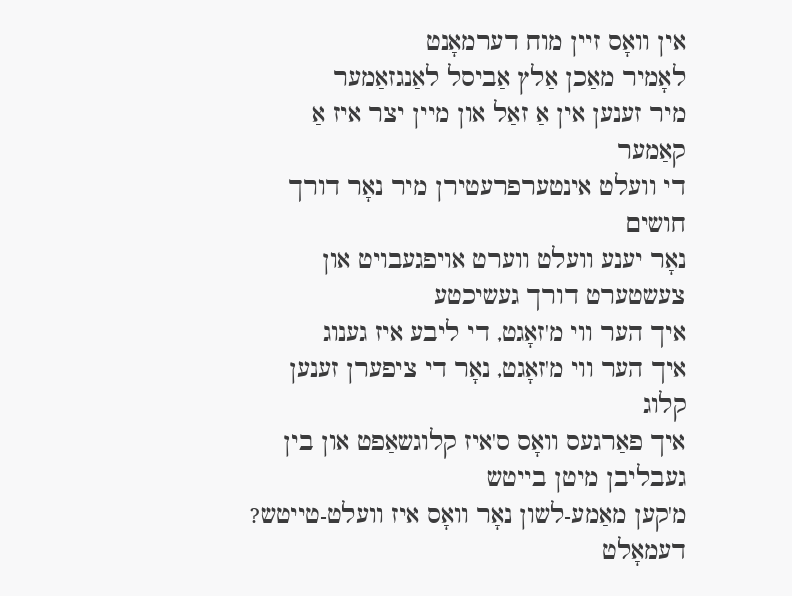אין וואָס זיין מוח דערמאָנט
לאָמיר מאַכן אַלץ אַביסל לאַנגזאַמער
מיר זענען אין אַ זאַל און מיין יצר איז אַ קאַמער
די וועלט אינטערפרעטירן מיר נאָר דורך חושים
נאָר יענע וועלט ווערט אויפגעבויט און צעשטערט דורך געשיכטע
איך הער ווי מ'זאָגט, די ליבע איז גענוג
איך הער ווי מ'זאָגט, נאָר די ציפערן זענען קלוג
איך פאַרגעס וואָס ס'איז קלוגשאַפט און בין געבליבן מיטן בייטש
מ'קען מאַמע-לשון נאָר וואָס איז וועלט-טייטש?
דעמאָלט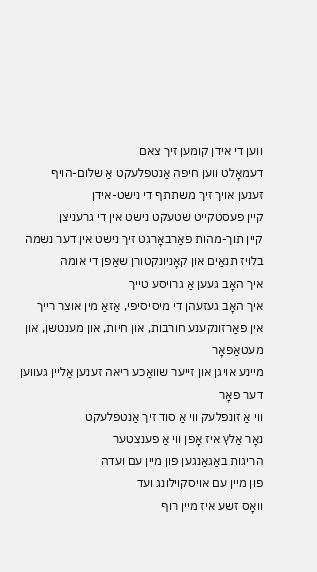ווען די אידן קומען זיך צאם
דעמאָלט ווען חיפה אַנטפלעקט אַ שלום-הויף
זענען אויך זיך משתתף די נישט-אידן
קיין פעסטקייט שטעקט נישט אין די גרעניצן
קיין תוך-מהות פאַרבאָרגט זיך נישט אין דער נשמה
בלויז תנאַים און קאָניונקטורן שאַפן די אומה
איך האָב געען אַ גרויסע טייך
איך האָב געזעהן די מיסיסיפי, אַזאַ מין אוצר רייך
אין פאַרזונקענע חורבות, און חיות, און מענטשן, און מעטאַפאָר
מיינע אויגן און זייער שוואַכע ריאה זענען אַליין געווען דער פאָר
ווי אַ זונפלעק ווי אַ סוד זיך אַנטפלעקט
נאָר אַלץ איז אָפן ווי אַ פענצטער
הריגות באַגאַנגען פון מיין עם ועדה
פון מיין עם אויסקוילונג ועד
וואָס זשע איז מיין רוף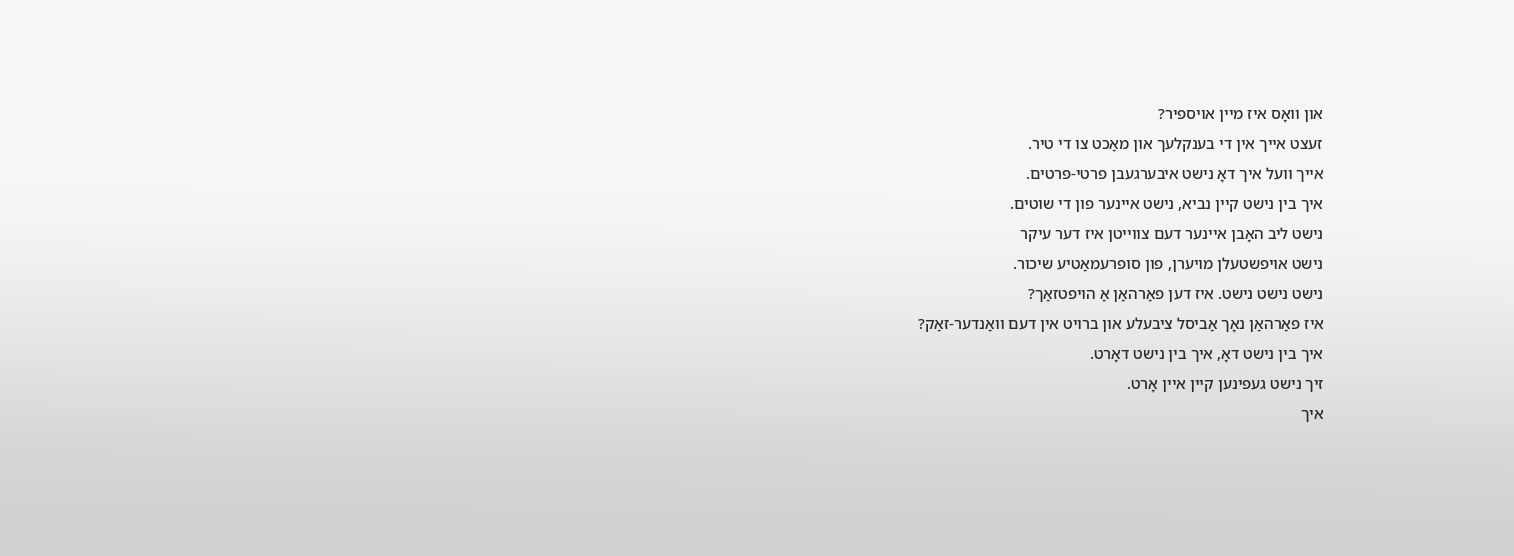און וואָס איז מיין אויספיר?
זעצט אייך אין די בענקלעך און מאַכט צו די טיר.
אייך וועל איך דאָ נישט איבערגעבן פרטי-פרטים.
איך בין נישט קיין נביא, נישט איינער פון די שוטים.
נישט ליב האָבן איינער דעם צווייטן איז דער עיקר
נישט אויפשטעלן מויערן, פון סופרעמאַטיע שיכור.
נישט נישט נישט. איז דען פאַרהאַן אַ הויפטזאַך?
איז פאַרהאַן נאָך אַביסל ציבעלע און ברויט אין דעם וואַנדער-זאַק?
איך בין נישט דאָ, איך בין נישט דאָרט.
זיך נישט געפינען קיין איין אָרט.
איך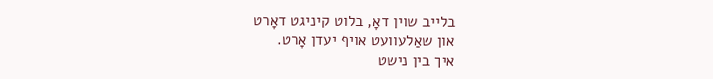בלייב שוין דאָ, בלוט קיניגט דאָרט
און שאַלעוועט אויף יעדן אָרט.
איך בין נישט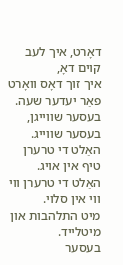דאָרט, איך לעב קוים דאָ,
איך זוך דאָס וואָרט פאַר יעדער שעה.
בעסער שווייגן, בעסער שווייג.
האַלט די טרערן טיף אין אויג.
האַלט די טרערן ווי ווי אין סלוי.
מיט התלהבות און מיטלייד.
בעסער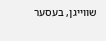שווייגן, בעסער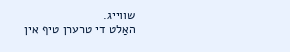שווייג.
האַלט די טרערן טיף אין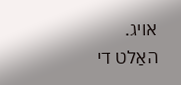אויג.
האַלט די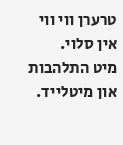טרערן ווי ווי אין סלוי.
מיט התלהבות און מיטלייד.